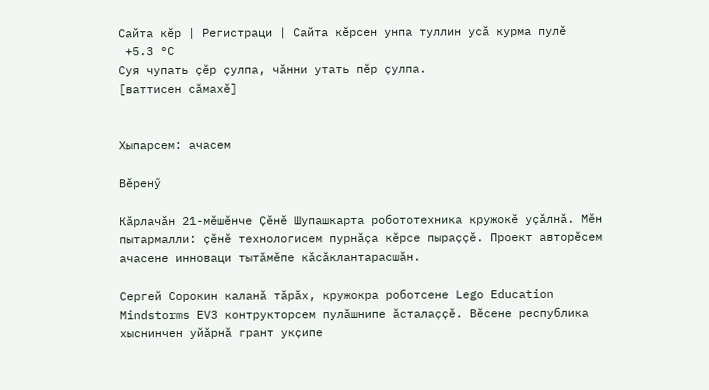Сайта кӗр | Регистраци | Сайта кӗрсен унпа туллин усӑ курма пулӗ
 +5.3 °C
Суя чупать ҫӗр ҫулпа, чӑнни утать пӗр ҫулпа.
[ваттисен сӑмахӗ]


Хыпарсем: ачасем

Вӗренӳ

Кӑрлачӑн 21-мӗшӗнче Ҫӗнӗ Шупашкарта робототехника кружокӗ уҫӑлнӑ. Мӗн пытармалли: ҫӗнӗ технологисем пурнӑҫа кӗрсе пыраҫҫӗ. Проект авторӗсем ачасене инноваци тытӑмӗпе кӑсӑклантарасшӑн.

Сергей Сорокин каланӑ тӑрӑх, кружокра роботсене Lego Education Mindstorms EV3 контрукторсем пулӑшнипе ӑсталаҫҫӗ. Вӗсене республика хыснинчен уйӑрнӑ грант укҫипе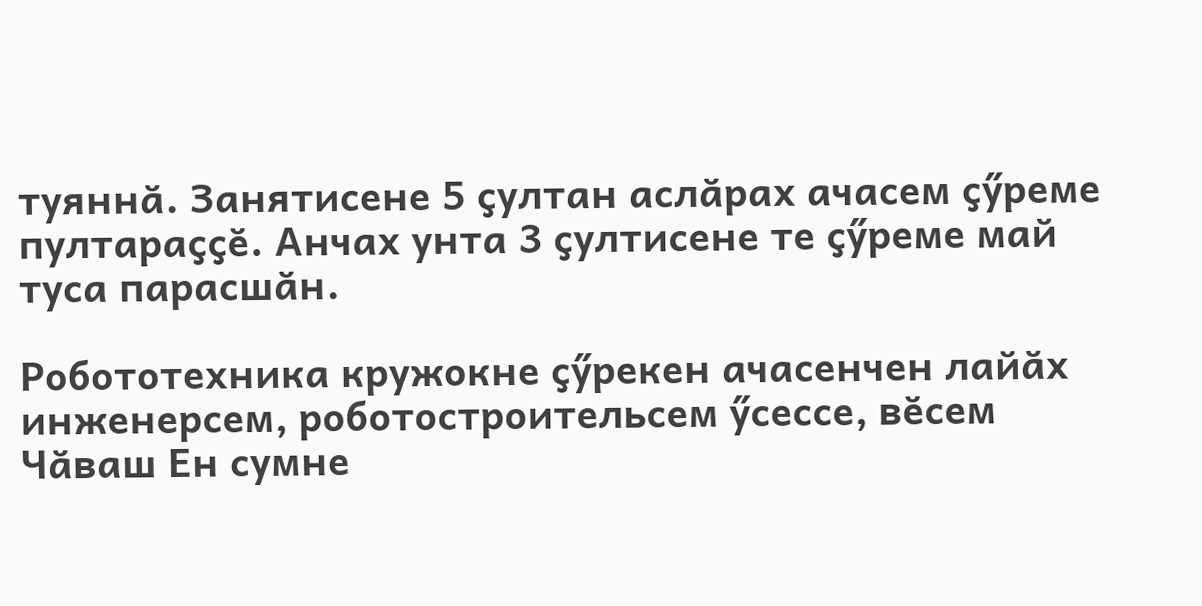туяннӑ. Занятисене 5 ҫултан аслӑрах ачасем ҫӳреме пултараҫҫӗ. Анчах унта 3 ҫултисене те ҫӳреме май туса парасшӑн.

Робототехника кружокне ҫӳрекен ачасенчен лайӑх инженерсем, роботостроительсем ӳсессе, вӗсем Чӑваш Ен сумне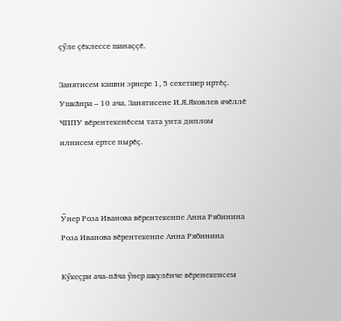ҫӳле ҫӗклессе шанаҫҫӗ.

Занятисем кашни эрнере 1, 5 сехетшер иртӗҫ. Ушкӑнра – 10 ача. Занятисене И.Я.Яковлев ячӗллӗ ЧППУ вӗрентекенӗсем тата унта диплом илнисем ертсе пырӗҫ.



Ӳнер Роза Иванова вӗрентекенпе Анна Рябинина
Роза Иванова вӗрентекенпе Анна Рябинина

Кӳкеҫри ача-пӑча ӳнер шкулӗнче вӗренекенсем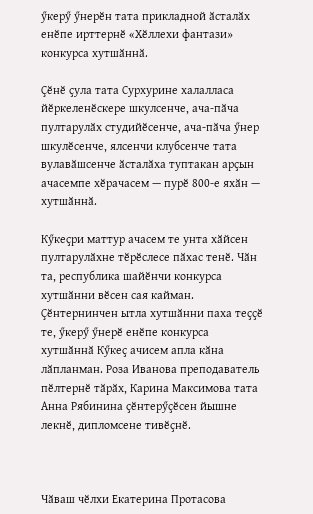ӳкерӳ ӳнерӗн тата прикладной ӑсталӑх енӗпе ирттернӗ «Хӗллехи фантази» конкурса хутшӑннӑ.

Ҫӗнӗ ҫула тата Сурхурине халалласа йӗркеленӗскере шкулсенче, ача-пӑча пултарулӑх студийӗсенче, ача-пӑча ӳнер шкулӗсенче, ялсенчи клубсенче тата вулавӑшсенче ӑсталӑха туптакан арҫын ачасемпе хӗрачасем — пурӗ 800-е яхӑн — хутшӑннӑ.

Кӳкеҫри маттур ачасем те унта хӑйсен пултарулӑхне тӗрӗслесе пӑхас тенӗ. Чӑн та, республика шайӗнчи конкурса хутшӑнни вӗсен сая кайман. Ҫӗнтернинчен ытла хутшӑнни паха теҫҫӗ те, ӳкерӳ ӳнерӗ енӗпе конкурса хутшӑннӑ Кӳкеҫ ачисем апла кӑна лӑпланман. Роза Иванова преподаватель пӗлтернӗ тӑрӑх, Карина Максимова тата Анна Рябинина ҫӗнтерӳҫӗсен йышне лекнӗ, дипломсене тивӗҫнӗ.



Чӑваш чӗлхи Екатерина Протасова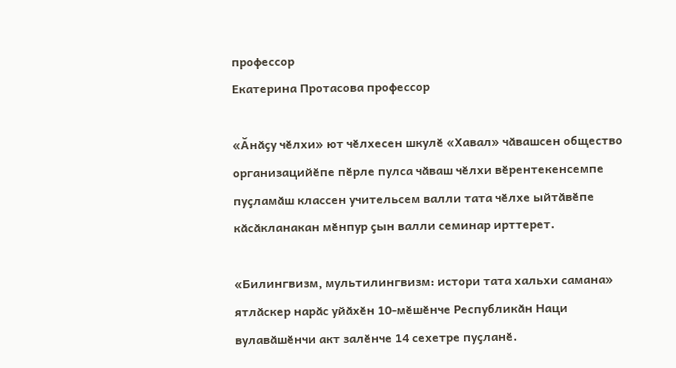профессор
Екатерина Протасова профессор

«Ӑнӑҫу чӗлхи» ют чӗлхесен шкулӗ «Хавал» чӑвашсен общество организацийӗпе пӗрле пулса чӑваш чӗлхи вӗрентекенсемпе пуҫламӑш классен учительсем валли тата чӗлхе ыйтӑвӗпе кӑсӑкланакан мӗнпур ҫын валли семинар ирттерет.

«Билингвизм, мультилингвизм: истори тата хальхи самана» ятлӑскер нарӑс уйӑхӗн 10-мӗшӗнче Республикӑн Наци вулавӑшӗнчи акт залӗнче 14 сехетре пуҫланӗ.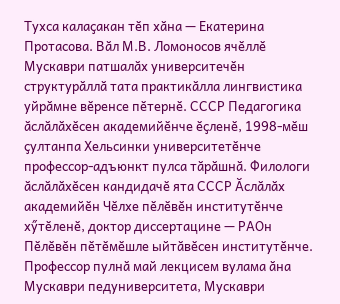Тухса калаҫакан тӗп хӑна — Екатерина Протасова. Вӑл М.В. Ломоносов ячӗллӗ Мускаври патшалӑх университечӗн структурӑллӑ тата практикӑлла лингвистика уйрӑмне вӗренсе пӗтернӗ. СССР Педагогика ӑслӑлӑхӗсен академийӗнче ӗҫленӗ, 1998-мӗш ҫултанпа Хельсинки университетӗнче профессор-адъюнкт пулса тӑрӑшнӑ. Филологи ӑслӑлӑхӗсен кандидачӗ ята СССР Ӑслӑлӑх академийӗн Чӗлхе пӗлӗвӗн институтӗнче хӳтӗленӗ, доктор диссертацине — РАОн Пӗлӗвӗн пӗтӗмӗшле ыйтӑвӗсен институтӗнче. Профессор пулнӑ май лекцисем вулама ӑна Мускаври педуниверситета, Мускаври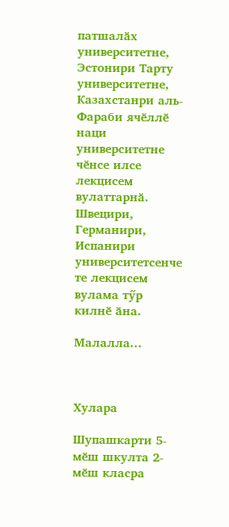патшалӑх университетне, Эстонири Тарту университетне, Казахстанри аль-Фараби ячӗллӗ наци университетне чӗнсе илсе лекцисем вулаттарнӑ. Швецири, Германири, Испанири университетсенче те лекцисем вулама тӳр килнӗ ӑна.

Малалла...



Хулара

Шупашкарти 5-мӗш шкулта 2-мӗш класра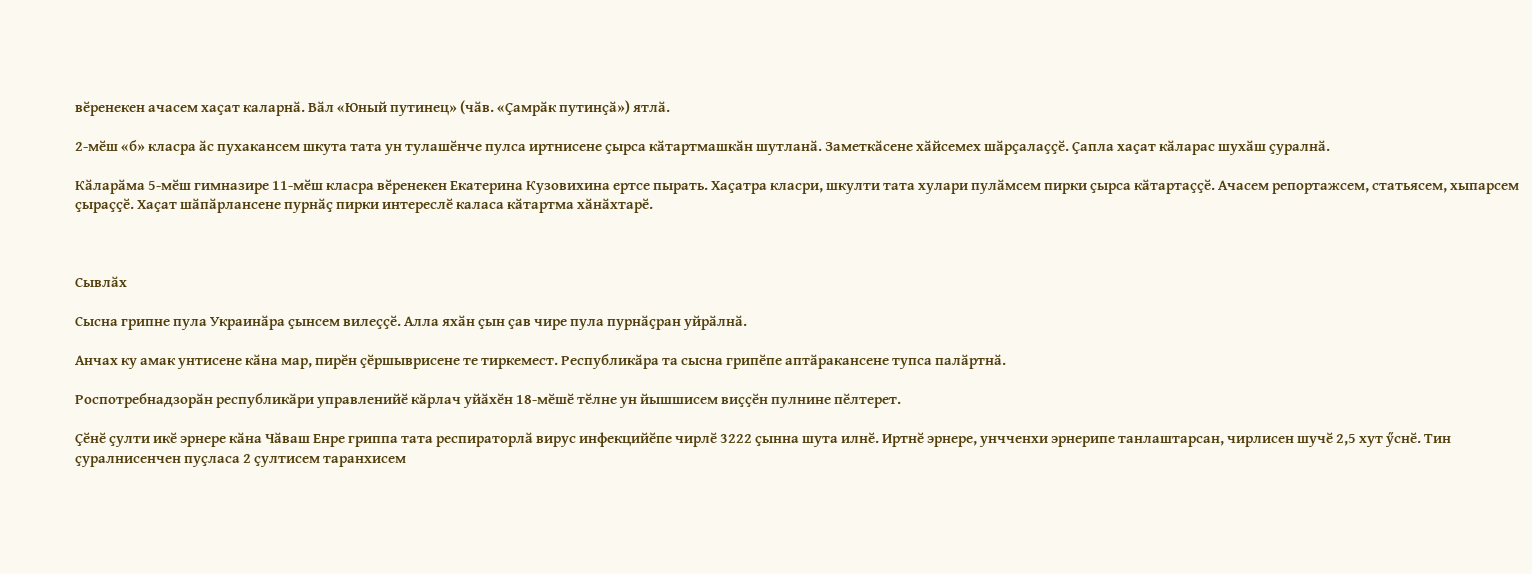вӗренекен ачасем хаҫат каларнӑ. Вӑл «Юный путинец» (чӑв. «Ҫамрӑк путинҫӑ») ятлӑ.

2-мӗш «б» класра ӑс пухакансем шкута тата ун тулашӗнче пулса иртнисене ҫырса кӑтартмашкӑн шутланӑ. Заметкӑсене хӑйсемех шӑрҫалаҫҫӗ. Ҫапла хаҫат кӑларас шухӑш ҫуралнӑ.

Кӑларӑма 5-мӗш гимназире 11-мӗш класра вӗренекен Екатерина Кузовихина ертсе пырать. Хаҫатра класри, шкулти тата хулари пулӑмсем пирки ҫырса кӑтартаҫҫӗ. Ачасем репортажсем, статьясем, хыпарсем ҫыраҫҫӗ. Хаҫат шӑпӑрлансене пурнӑҫ пирки интереслӗ каласа кӑтартма хӑнӑхтарӗ.



Сывлӑх

Сысна грипне пула Украинӑра ҫынсем вилеҫҫӗ. Алла яхӑн ҫын ҫав чире пула пурнӑҫран уйрӑлнӑ.

Анчах ку амак унтисене кӑна мар, пирӗн ҫӗршыврисене те тиркемест. Республикӑра та сысна грипӗпе аптӑракансене тупса палӑртнӑ.

Роспотребнадзорӑн республикӑри управленийӗ кӑрлач уйӑхӗн 18-мӗшӗ тӗлне ун йышшисем виҫҫӗн пулнине пӗлтерет.

Ҫӗнӗ ҫулти икӗ эрнере кӑна Чӑваш Енре гриппа тата респираторлӑ вирус инфекцийӗпе чирлӗ 3222 ҫынна шута илнӗ. Иртнӗ эрнере, унчченхи эрнерипе танлаштарсан, чирлисен шучӗ 2,5 хут ӳснӗ. Тин ҫуралнисенчен пуҫласа 2 ҫултисем таранхисем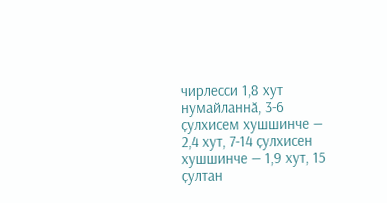чирлесси 1,8 хут нумайланнӑ, 3-6 ҫулхисем хушшинче — 2,4 хут, 7-14 ҫулхисен хушшинче — 1,9 хут, 15 ҫултан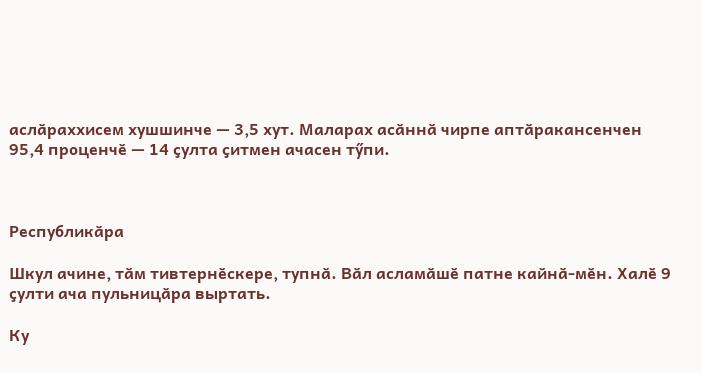аслӑраххисем хушшинче — 3,5 хут. Маларах асӑннӑ чирпе аптӑракансенчен 95,4 проценчӗ — 14 ҫулта ҫитмен ачасен тӳпи.



Республикӑра

Шкул ачине, тӑм тивтернӗскере, тупнӑ. Вӑл асламӑшӗ патне кайнӑ-мӗн. Халӗ 9 ҫулти ача пульницӑра выртать.

Ку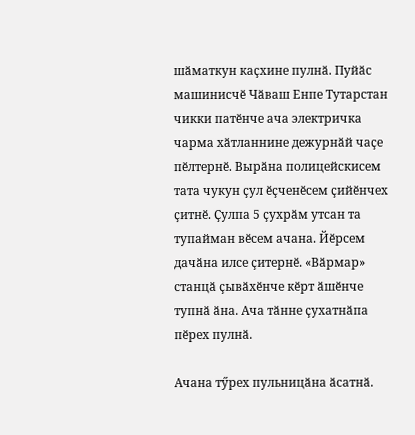шӑматкун каҫхине пулнӑ. Пуйӑс машинисчӗ Чӑваш Енпе Тутарстан чикки патӗнче ача электричка чарма хӑтланнине дежурнӑй чаҫе пӗлтернӗ. Вырӑна полицейскисем тата чукун ҫул ӗҫченӗсем ҫийӗнчех ҫитнӗ. Ҫулпа 5 ҫухрӑм утсан та тупайман вӗсем ачана. Йӗрсем дачӑна илсе ҫитернӗ. «Вӑрмар» станцӑ ҫывӑхӗнче кӗрт ӑшӗнче тупнӑ ӑна. Ача тӑнне ҫухатнӑпа пӗрех пулнӑ.

Ачана тӳрех пульницӑна ӑсатнӑ.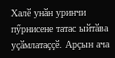Халӗ унӑн уринчи пӳрнисене татас ыйтӑва уҫӑмлатаҫҫӗ. Арҫын ача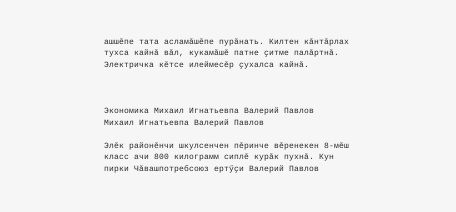ашшӗпе тата асламӑшӗпе пурӑнать. Килтен кӑнтӑрлах тухса кайнӑ вӑл, кукамӑшӗ патне ҫитме палӑртнӑ. Электричка кӗтсе илеймесӗр ҫухалса кайнӑ.



Экономика Михаил Игнатьевпа Валерий Павлов
Михаил Игнатьевпа Валерий Павлов

Элӗк районӗнчи шкулсенчен пӗринче вӗренекен 8-мӗш класс ачи 800 килограмм сиплӗ курӑк пухнӑ. Кун пирки Чӑвашпотребсоюз ертӳҫи Валерий Павлов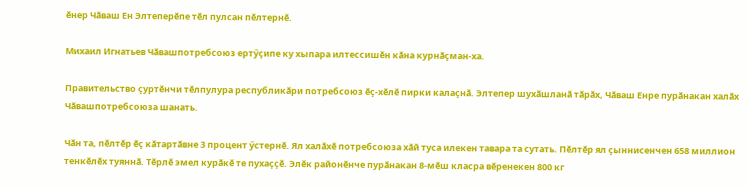ӗнер Чӑваш Ен Элтеперӗпе тӗл пулсан пӗлтернӗ.

Михаил Игнатьев Чӑвашпотребсоюз ертӳҫипе ку хыпара илтессишӗн кӑна курнӑҫман-ха.

Правительство ҫуртӗнчи тӗлпулура республикӑри потребсоюз ӗҫ-хӗлӗ пирки калаҫнӑ. Элтепер шухӑшланӑ тӑрӑх, Чӑваш Енре пурӑнакан халӑх Чӑвашпотребсоюза шанать.

Чӑн та, пӗлтӗр ӗҫ кӑтартӑвне 3 процент ӳстернӗ. Ял халӑхӗ потребсоюза хӑй туса илекен тавара та сутать. Пӗлтӗр ял ҫыннисенчен 658 миллион тенкӗлӗх туяннӑ. Тӗрлӗ эмел курӑкӗ те пухаҫҫӗ. Элӗк районӗнче пурӑнакан 8-мӗш класра вӗренекен 800 кг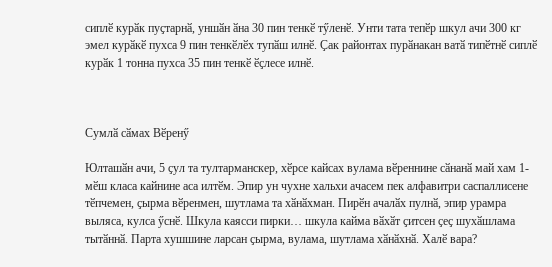сиплӗ курӑк пуҫтарнӑ, уншӑн ӑна 30 пин тенкӗ тӳленӗ. Унти тата тепӗр шкул ачи 300 кг эмел курӑкӗ пухса 9 пин тенкӗлӗх тупӑш илнӗ. Ҫак районтах пурӑнакан ватӑ типӗтнӗ сиплӗ курӑк 1 тонна пухса 35 пин тенкӗ ӗҫлесе илнӗ.



Сумлӑ сӑмах Вӗренӳ

Юлташӑн ачи, 5 ҫул та тултарманскер, хӗрсе кайсах вулама вӗреннине сӑнанӑ май хам 1-мӗш класа кайнине аса илтӗм. Эпир ун чухне хальхи ачасем пек алфавитри саспаллисене тӗпчемен, ҫырма вӗренмен, шутлама та хӑнӑхман. Пирӗн ачалӑх пулнӑ, эпир урамра выляса, кулса ӳснӗ. Шкула каясси пирки… шкула кайма вӑхӑт ҫитсен ҫеҫ шухӑшлама тытӑннӑ. Парта хушшине ларсан ҫырма, вулама, шутлама хӑнӑхнӑ. Халӗ вара?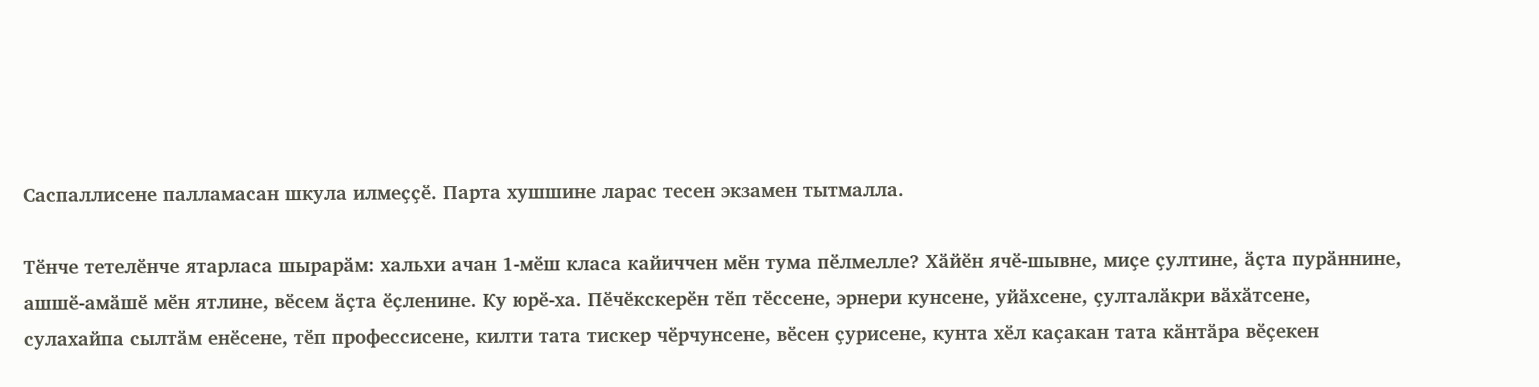Саспаллисене палламасан шкула илмеҫҫӗ. Парта хушшине ларас тесен экзамен тытмалла.

Тӗнче тетелӗнче ятарласа шырарӑм: хальхи ачан 1-мӗш класа кайиччен мӗн тума пӗлмелле? Хӑйӗн ячӗ-шывне, миҫе ҫултине, ӑҫта пурӑннине, ашшӗ-амӑшӗ мӗн ятлине, вӗсем ӑҫта ӗҫленине. Ку юрӗ-ха. Пӗчӗкскерӗн тӗп тӗссене, эрнери кунсене, уйӑхсене, ҫулталӑкри вӑхӑтсене, сулахайпа сылтӑм енӗсене, тӗп профессисене, килти тата тискер чӗрчунсене, вӗсен ҫурисене, кунта хӗл каҫакан тата кӑнтӑра вӗҫекен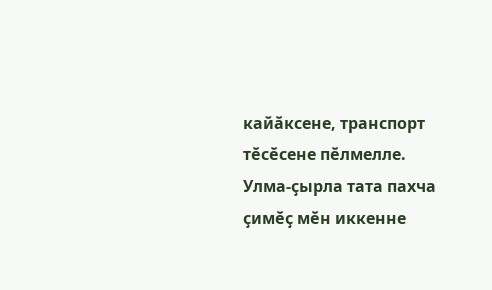кайӑксене, транспорт тӗсӗсене пӗлмелле. Улма-ҫырла тата пахча ҫимӗҫ мӗн иккенне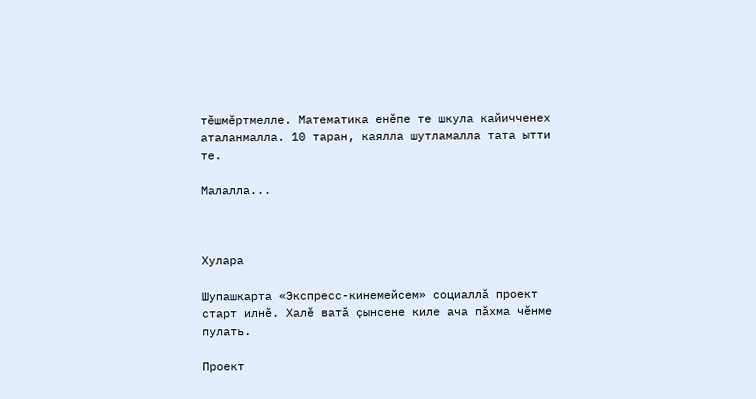тӗшмӗртмелле. Математика енӗпе те шкула кайичченех аталанмалла. 10 таран, каялла шутламалла тата ытти те.

Малалла...



Хулара

Шупашкарта «Экспресс-кинемейсем» социаллӑ проект старт илнӗ. Халӗ ватӑ ҫынсене киле ача пӑхма чӗнме пулать.

Проект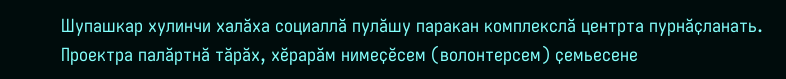Шупашкар хулинчи халӑха социаллӑ пулӑшу паракан комплекслӑ центрта пурнӑҫланать. Проектра палӑртнӑ тӑрӑх, хӗрарӑм нимеҫӗсем (волонтерсем) ҫемьесене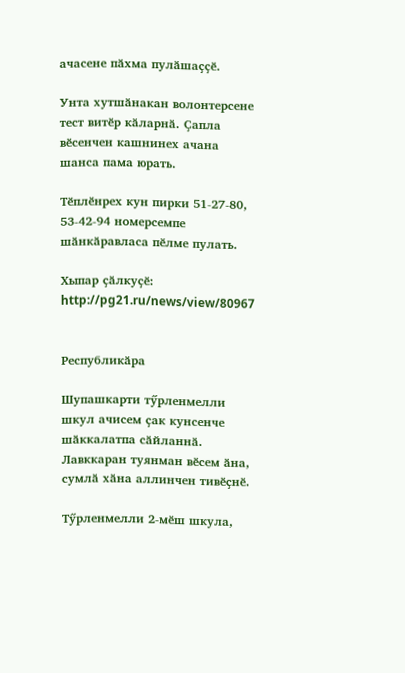ачасене пӑхма пулӑшаҫҫӗ.

Унта хутшӑнакан волонтерсене тест витӗр кӑларнӑ. Ҫапла вӗсенчен кашнинех ачана шанса пама юрать.

Тӗплӗнрех кун пирки 51-27-80, 53-42-94 номерсемпе шӑнкӑравласа пӗлме пулать.

Хыпар ҫӑлкуҫӗ: http://pg21.ru/news/view/80967


Республикӑра

Шупашкарти тӳрленмелли шкул ачисем ҫак кунсенче шӑккалатпа сӑйланнӑ. Лавккаран туянман вӗсем ӑна, сумлӑ хӑна аллинчен тивӗҫнӗ.

Тӳрленмелли 2-мӗш шкула,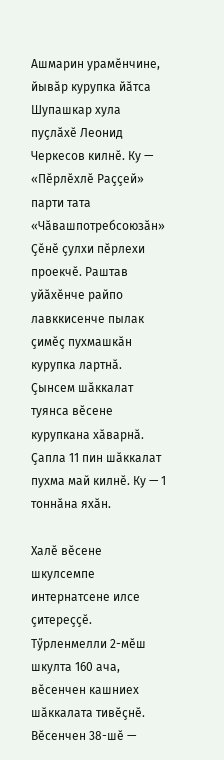Ашмарин урамӗнчине, йывӑр курупка йӑтса Шупашкар хула пуҫлӑхӗ Леонид Черкесов килнӗ. Ку — «Пӗрлӗхлӗ Раҫҫей» парти тата «Чӑвашпотребсоюзӑн» Ҫӗнӗ ҫулхи пӗрлехи проекчӗ. Раштав уйӑхӗнче райпо лавккисенче пылак ҫимӗҫ пухмашкӑн курупка лартнӑ. Ҫынсем шӑккалат туянса вӗсене курупкана хӑварнӑ. Ҫапла 11 пин шӑккалат пухма май килнӗ. Ку — 1 тоннӑна яхӑн.

Халӗ вӗсене шкулсемпе интернатсене илсе ҫитереҫҫӗ. Тӳрленмелли 2-мӗш шкулта 160 ача, вӗсенчен кашниех шӑккалата тивӗҫнӗ. Вӗсенчен 38-шӗ —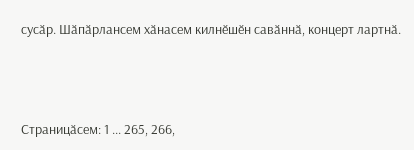сусӑр. Шӑпӑрлансем хӑнасем килнӗшӗн савӑннӑ, концерт лартнӑ.



Страницӑсем: 1 ... 265, 266,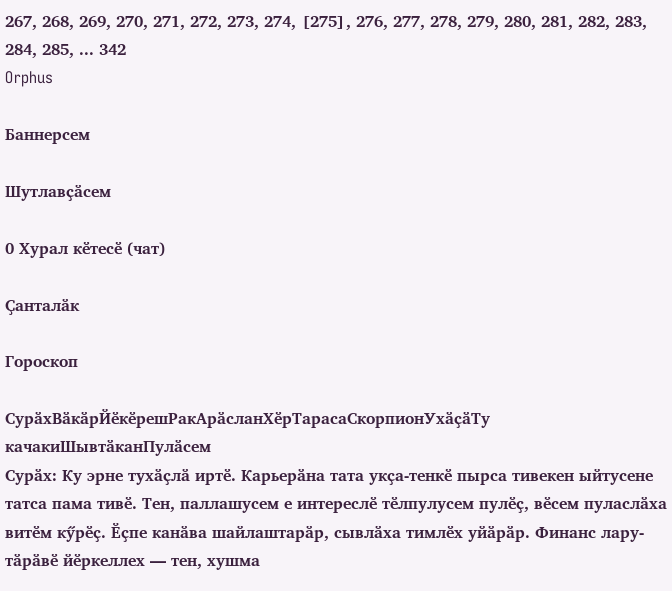267, 268, 269, 270, 271, 272, 273, 274, [275], 276, 277, 278, 279, 280, 281, 282, 283, 284, 285, ... 342
Orphus

Баннерсем

Шутлавҫӑсем

0 Хурал кӗтесӗ (чат)

Ҫанталӑк

Гороскоп

СурӑхВӑкӑрЙӗкӗрешРакАрӑсланХӗрТарасаСкорпионУхӑҫӑТу качакиШывтӑканПулӑсем
Сурӑх: Ку эрне тухӑҫлӑ иртӗ. Карьерӑна тата укҫа-тенкӗ пырса тивекен ыйтусене татса пама тивӗ. Тен, паллашусем е интереслӗ тӗлпулусем пулӗҫ, вӗсем пуласлӑха витӗм кӳрӗҫ. Ӗҫпе канӑва шайлаштарӑр, сывлӑха тимлӗх уйӑрӑр. Финанс лару-тӑрӑвӗ йӗркеллех — тен, хушма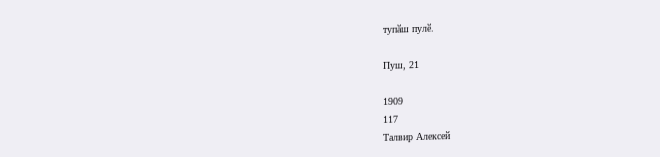тупӑш пулӗ.

Пуш, 21

1909
117
Талвир Алексей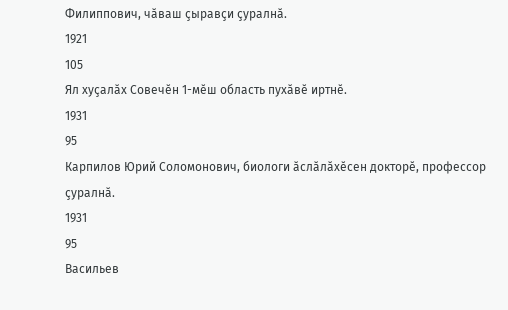Филиппович, чӑваш ҫыравҫи ҫуралнӑ.
1921
105
Ял хуҫалӑх Совечӗн 1-мӗш область пухӑвӗ иртнӗ.
1931
95
Карпилов Юрий Соломонович, биологи ӑслӑлӑхӗсен докторӗ, профессор ҫуралнӑ.
1931
95
Васильев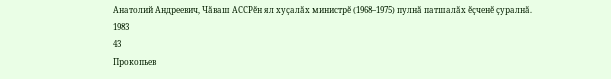Анатолий Андреевич, Чӑваш АССРӗн ял хуҫалӑх министрӗ (1968–1975) пулнӑ патшалӑх ӗҫченӗ ҫуралнӑ.
1983
43
Прокопьев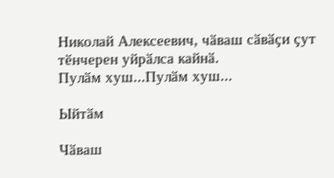Николай Алексеевич, чӑваш сӑвӑҫи ҫут тӗнчерен уйрӑлса кайнӑ.
Пулӑм хуш...Пулӑм хуш...

Ыйтӑм

Чӑваш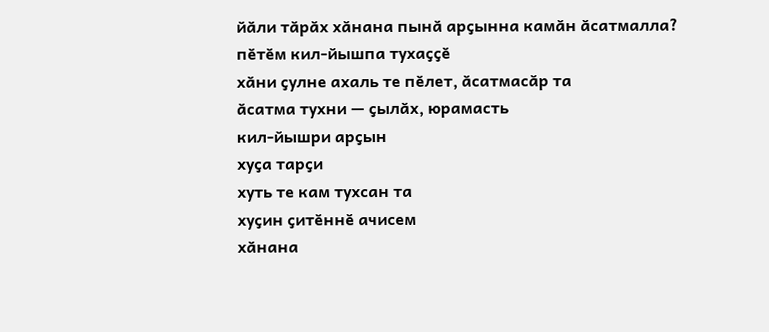йӑли тӑрӑх хӑнана пынӑ арҫынна камӑн ӑсатмалла?
пӗтӗм кил-йышпа тухаҫҫӗ
хӑни ҫулне ахаль те пӗлет, ӑсатмасӑр та
ӑсатма тухни — ҫылӑх, юрамасть
кил-йышри арҫын
хуҫа тарҫи
хуть те кам тухсан та
хуҫин ҫитӗннӗ ачисем
хӑнана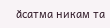ӑсатма никам та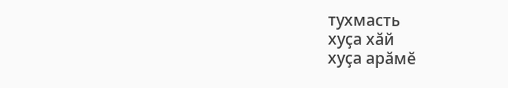тухмасть
хуҫа хӑй
хуҫа арӑмӗ